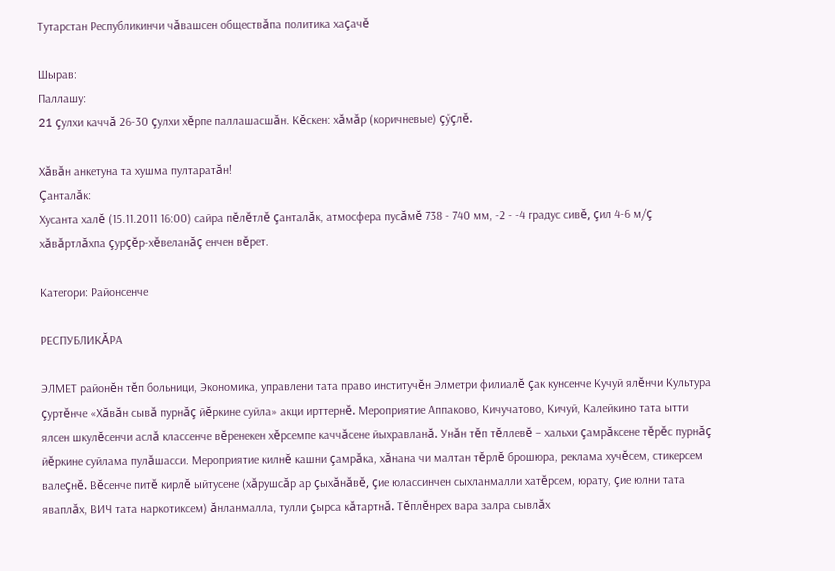Тутарстан Республикинчи чăвашсен обществăпа политика хаçачĕ

Шырав:
Паллашу:
21 çулхи каччă 26-30 çулхи хĕрпе паллашасшăн. Кĕскен: хăмăр (коричневые) çӳçлĕ.

Хăвăн анкетуна та хушма пултаратăн!
Çанталăк:
Хусанта халĕ (15.11.2011 16:00) сайра пĕлĕтлĕ çанталăк, атмосфера пусăмĕ 738 - 740 мм, -2 - -4 градус сивĕ, çил 4-6 м/ç хăвăртлăхпа çурçĕр-хĕвеланăç енчен вĕрет.

Категори: Районсенче

РЕСПУБЛИКĂРА

ЭЛМЕТ районĕн тĕп больници, Экономика, управлени тата право институчĕн Элметри филиалĕ çак кунсенче Кучуй ялĕнчи Культура çуртĕнче «Хăвăн сывă пурнăç йĕркине суйла» акци ирттернĕ. Мероприятие Аппаково, Кичучатово, Кичуй, Калейкино тата ытти ялсен шкулĕсенчи аслă классенче вĕренекен хĕрсемпе каччăсене йыхравланă. Унăн тĕп тĕллевĕ – хальхи çамрăксене тĕрĕс пурнăç йĕркине суйлама пулăшасси. Мероприятие килнĕ кашни çамрăка, хăнана чи малтан тĕрлĕ брошюра, реклама хучĕсем, стикерсем валеçнĕ. Вĕсенче питĕ кирлĕ ыйтусене (хăрушсăр ар çыхăнăвĕ, çие юлассинчен сыхланмалли хатĕрсем, юрату, çие юлни тата яваплăх, ВИЧ тата наркотиксем) ăнланмалла, тулли çырса кăтартнă. Тĕплĕнрех вара залра сывлăх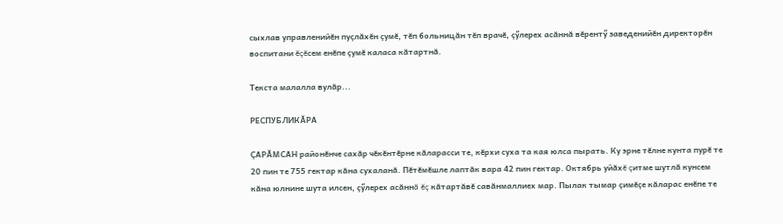сыхлав управленийĕн пуçлăхĕн çумĕ, тĕп больницăн тĕп врачĕ, çӳлерех асăннă вĕрентӳ заведенийĕн директорĕн воспитани ĕçĕсем енĕпе çумĕ каласа кăтартнă.

Текста малалла вулăр...

РЕСПУБЛИКĂРА

ÇАРĂМСАН районĕнче сахăр чĕкĕнтĕрне кăларасси те, кĕрхи суха та кая юлса пырать. Ку эрне тĕлне кунта пурĕ те 20 пин те 755 гектар кăна сухаланă. Пĕтĕмĕшле лаптăк вара 42 пин гектар. Октябрь уйăхĕ çитме шутлă кунсем кăна юлнине шута илсен, çӳлерех асăннă ĕç кăтартăвĕ савăнмаллиех мар. Пылак тымар çимĕçе кăларас енĕпе те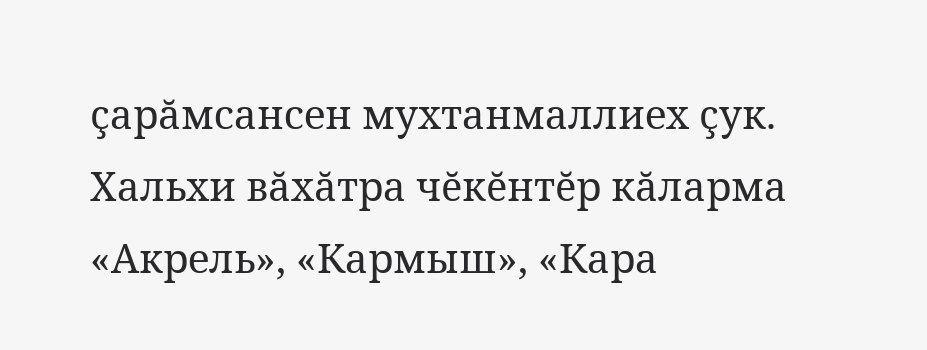çарăмсансен мухтанмаллиех çук. Хальхи вăхăтра чĕкĕнтĕр кăларма «Акрель», «Кармыш», «Кара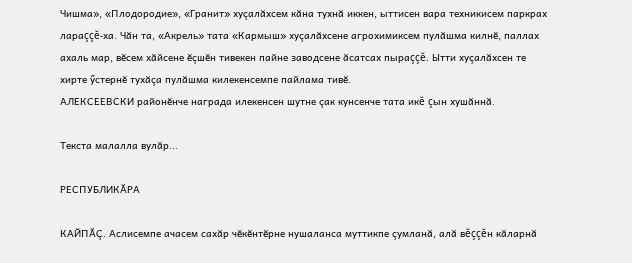Чишма», «Плодородие», «Гранит» хуçалăхсем кăна тухнă иккен, ыттисен вара техникисем паркрах лараççĕ-ха. Чăн та, «Акрель» тата «Кармыш» хуçалăхсене агрохимиксем пулăшма килнĕ, паллах ахаль мар, вĕсем хăйсене ĕçшĕн тивекен пайне заводсене ăсатсах пыраççĕ. Ытти хуçалăхсен те хирте ӳстернĕ тухăçа пулăшма килекенсемпе пайлама тивĕ.
АЛЕКСЕЕВСКИ районĕнче награда илекенсен шутне çак кунсенче тата икĕ çын хушăннă.

Текста малалла вулăр...

РЕСПУБЛИКĂРА

КАЙПĂÇ. Аслисемпе ачасем сахăр чĕкĕнтĕрне нушаланса муттикпе çумланă, алă вĕççĕн кăларнă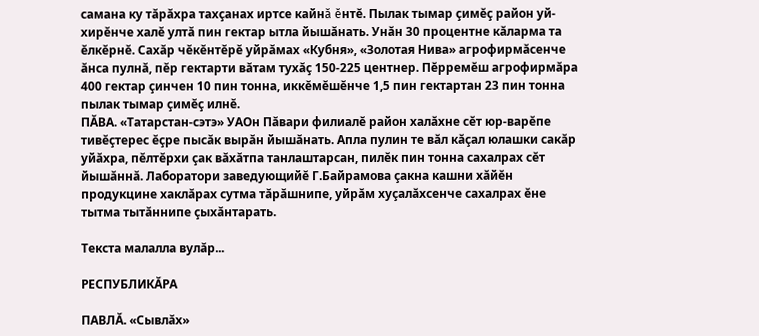самана ку тăрăхра тахçанах иртсе кайнă ĕнтĕ. Пылак тымар çимĕç район уй-хирĕнче халĕ ултă пин гектар ытла йышăнать. Унăн 30 процентне кăларма та ĕлкĕрнĕ. Сахăр чĕкĕнтĕрĕ уйрăмах «Кубня», «Золотая Нива» агрофирмăсенче ăнса пулнă, пĕр гектарти вăтам тухăç 150-225 центнер. Пĕрремĕш агрофирмăра 400 гектар çинчен 10 пин тонна, иккĕмĕшĕнче 1,5 пин гектартан 23 пин тонна пылак тымар çимĕç илнĕ.
ПĂВА. «Татарстан-сэтэ» УАОн Пăвари филиалĕ район халăхне сĕт юр-варĕпе тивĕçтерес ĕçре пысăк вырăн йышăнать. Апла пулин те вăл кăçал юлашки сакăр уйăхра, пĕлтĕрхи çак вăхăтпа танлаштарсан, пилĕк пин тонна сахалрах сĕт йышăннă. Лаборатори заведующийĕ Г.Байрамова çакна кашни хăйĕн продукцине хаклăрах сутма тăрăшнипе, уйрăм хуçалăхсенче сахалрах ĕне тытма тытăннипе çыхăнтарать.

Текста малалла вулăр...

РЕСПУБЛИКĂРА

ПАВЛĂ. «Сывлăх»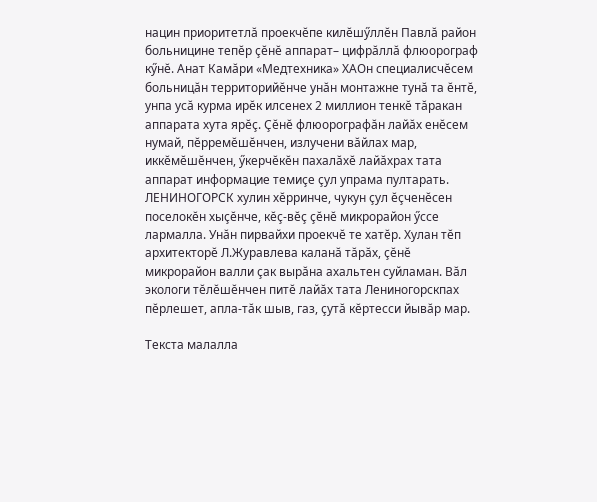нацин приоритетлă проекчĕпе килĕшӳллĕн Павлă район больницине тепĕр çĕнĕ аппарат– цифрăллă флюорограф кӳнĕ. Анат Камăри «Медтехника» ХАОн специалисчĕсем больницăн территорийĕнче унăн монтажне тунă та ĕнтĕ, унпа усă курма ирĕк илсенех 2 миллион тенкĕ тăракан аппарата хута ярĕç. Çĕнĕ флюорографăн лайăх енĕсем нумай, пĕрремĕшĕнчен, излучени вăйлах мар, иккĕмĕшĕнчен, ӳкерчĕкĕн пахалăхĕ лайăхрах тата аппарат информацие темиçе çул упрама пултарать.
ЛЕНИНОГОРСК хулин хĕрринче, чукун çул ĕçченĕсен поселокĕн хыçĕнче, кĕç-вĕç çĕнĕ микрорайон ӳссе лармалла. Унăн пирвайхи проекчĕ те хатĕр. Хулан тĕп архитекторĕ Л.Журавлева каланă тăрăх, çĕнĕ микрорайон валли çак вырăна ахальтен суйламан. Вăл экологи тĕлĕшĕнчен питĕ лайăх тата Лениногорскпах пĕрлешет, апла-тăк шыв, газ, çутă кĕртесси йывăр мар.

Текста малалла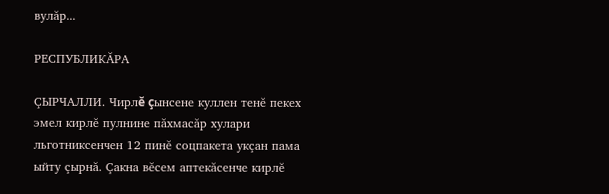вулăр...

РЕСПУБЛИКĂРА

ÇЫРЧАЛЛИ. Чирлĕ çынсене куллен тенĕ пекех эмел кирлĕ пулнине пăхмасăр хулари льготниксенчен 12 пинĕ соцпакета укçан пама ыйту çырнă. Çакна вĕсем аптекăсенче кирлĕ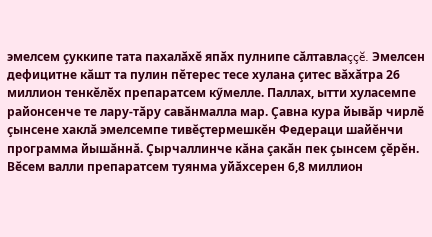эмелсем çуккипе тата пахалăхĕ япăх пулнипе сăлтавлаççĕ. Эмелсен дефицитне кăшт та пулин пĕтерес тесе хулана çитес вăхăтра 26 миллион тенкĕлĕх препаратсем кӳмелле. Паллах, ытти хуласемпе районсенче те лару-тăру савăнмалла мар. Çавна кура йывăр чирлĕ çынсене хаклă эмелсемпе тивĕçтермешкĕн Федераци шайĕнчи программа йышăннă. Çырчаллинче кăна çакăн пек çынсем çĕрĕн. Вĕсем валли препаратсем туянма уйăхсерен 6,8 миллион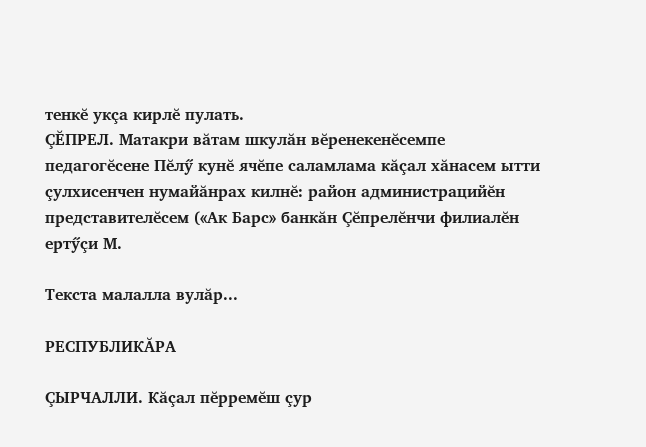тенкĕ укçа кирлĕ пулать.
ÇĔПРЕЛ. Матакри вăтам шкулăн вĕренекенĕсемпе педагогĕсене Пĕлӳ кунĕ ячĕпе саламлама кăçал хăнасем ытти çулхисенчен нумайăнрах килнĕ: район администрацийĕн представителĕсем («Ак Барс» банкăн Çĕпрелĕнчи филиалĕн ертӳçи М.

Текста малалла вулăр...

РЕСПУБЛИКĂРА

ÇЫРЧАЛЛИ. Кăçал пĕрремĕш çур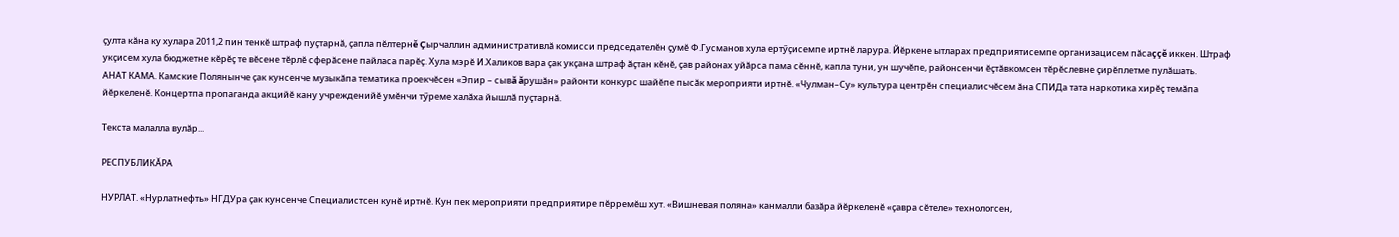çулта кăна ку хулара 2011,2 пин тенкĕ штраф пуçтарнă, çапла пĕлтернĕ Çырчаллин административлă комисси председателĕн çумĕ Ф.Гусманов хула ертӳçисемпе иртнĕ ларура. Йĕркене ытларах предприятисемпе организацисем пăсаççĕ иккен. Штраф укçисем хула бюджетне кĕрĕç те вĕсене тĕрлĕ сферăсене пайласа парĕç. Хула мэрĕ И.Халиков вара çак укçана штраф ăçтан кĕнĕ, çав районах уйăрса пама сĕннĕ, капла туни, ун шучĕпе, районсенчи ĕçтăвкомсен тĕрĕслевне çирĕплетме пулăшать.
АНАТ КАМА. Камские Полянынче çак кунсенче музыкăпа тематика проекчĕсен «Эпир – сывă ăрушăн» районти конкурс шайĕпе пысăк мероприяти иртнĕ. «Чулман–Су» культура центрĕн специалисчĕсем ăна СПИДа тата наркотика хирĕç темăпа йĕркеленĕ. Концертпа пропаганда акцийĕ кану учрежденийĕ умĕнчи тӳреме халăха йышлă пуçтарнă.

Текста малалла вулăр...

РЕСПУБЛИКĂРА

НУРЛАТ. «Нурлатнефть» НГДУра çак кунсенче Специалистсен кунĕ иртнĕ. Кун пек мероприяти предприятире пĕрремĕш хут. «Вишневая поляна» канмалли базăра йĕркеленĕ «çавра сĕтеле» технологсен,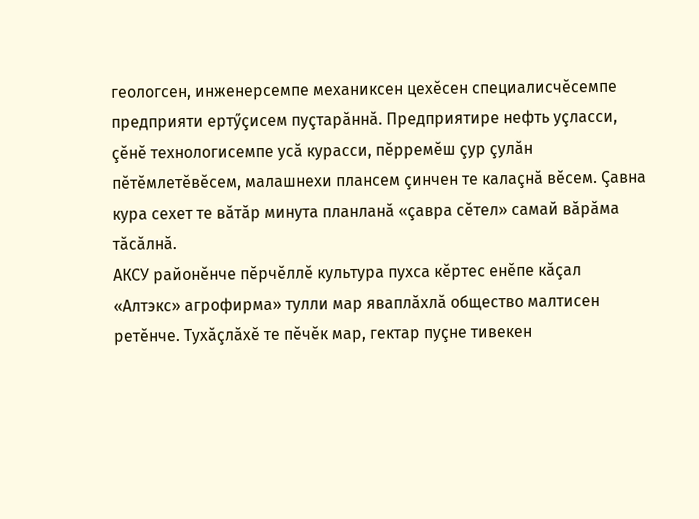геологсен, инженерсемпе механиксен цехĕсен специалисчĕсемпе предприяти ертӳçисем пуçтарăннă. Предприятире нефть уçласси, çĕнĕ технологисемпе усă курасси, пĕрремĕш çур çулăн пĕтĕмлетĕвĕсем, малашнехи плансем çинчен те калаçнă вĕсем. Çавна кура сехет те вăтăр минута планланă «çавра сĕтел» самай вăрăма тăсăлнă.
АКСУ районĕнче пĕрчĕллĕ культура пухса кĕртес енĕпе кăçал «Алтэкс» агрофирма» тулли мар яваплăхлă общество малтисен ретĕнче. Тухăçлăхĕ те пĕчĕк мар, гектар пуçне тивекен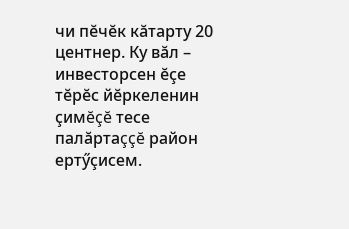чи пĕчĕк кăтарту 20 центнер. Ку вăл – инвесторсен ĕçе тĕрĕс йĕркеленин çимĕçĕ тесе палăртаççĕ район ертӳçисем.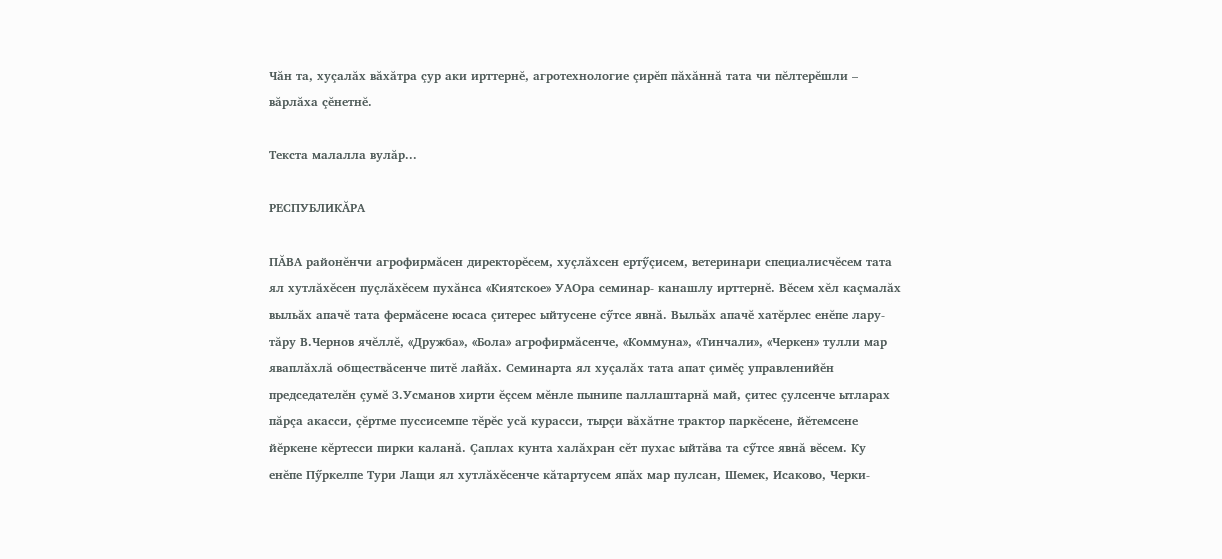Чăн та, хуçалăх вăхăтра çур аки ирттернĕ, агротехнологие çирĕп пăхăннă тата чи пĕлтерĕшли – вăрлăха çĕнетнĕ.

Текста малалла вулăр...

РЕСПУБЛИКĂРА

ПĂВА районĕнчи агрофирмăсен директорĕсем, хуçлăхсен ертӳçисем, ветеринари специалисчĕсем тата ял хутлăхĕсен пуçлăхĕсем пухăнса «Киятское» УАОра семинар- канашлу ирттернĕ. Вĕсем хĕл каçмалăх выльăх апачĕ тата фермăсене юсаса çитерес ыйтусене сӳтсе явнă. Выльăх апачĕ хатĕрлес енĕпе лару-тăру В.Чернов ячĕллĕ, «Дружба», «Бола» агрофирмăсенче, «Коммуна», «Тинчали», «Черкен» тулли мар яваплăхлă обществăсенче питĕ лайăх. Семинарта ял хуçалăх тата апат çимĕç управленийĕн председателĕн çумĕ З.Усманов хирти ĕçсем мĕнле пынипе паллаштарнă май, çитес çулсенче ытларах пăрçа акасси, çĕртме пуссисемпе тĕрĕс усă курасси, тырçи вăхăтне трактор паркĕсене, йĕтемсене йĕркене кĕртесси пирки каланă. Çаплах кунта халăхран сĕт пухас ыйтăва та сӳтсе явнă вĕсем. Ку енĕпе Пӳркелпе Тури Лащи ял хутлăхĕсенче кăтартусем япăх мар пулсан, Шемек, Исаково, Черки-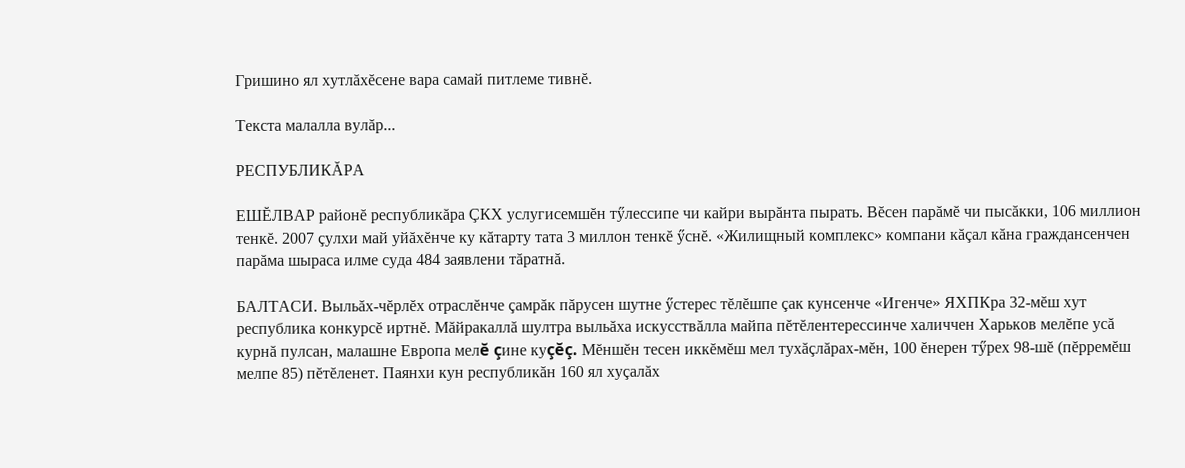Гришино ял хутлăхĕсене вара самай питлеме тивнĕ.

Текста малалла вулăр...

РЕСПУБЛИКĂРА

ЕШĔЛВАР районĕ республикăра ÇКХ услугисемшĕн тӳлессипе чи кайри вырăнта пырать. Вĕсен парăмĕ чи пысăкки, 106 миллион тенкĕ. 2007 çулхи май уйăхĕнче ку кăтарту тата 3 миллон тенкĕ ӳснĕ. «Жилищный комплекс» компани кăçал кăна граждансенчен парăма шыраса илме суда 484 заявлени тăратнă.

БАЛТАСИ. Выльăх-чĕрлĕх отраслĕнче çамрăк пăрусен шутне ӳстерес тĕлĕшпе çак кунсенче «Игенче» ЯХПКра 32-мĕш хут республика конкурсĕ иртнĕ. Мăйракаллă шултра выльăха искусствăлла майпа пĕтĕлентерессинче халиччен Харьков мелĕпе усă курнă пулсан, малашне Европа мелĕ çине куçĕç. Мĕншĕн тесен иккĕмĕш мел тухăçлăрах-мĕн, 100 ĕнерен тӳрех 98-шĕ (пĕрремĕш мелпе 85) пĕтĕленет. Паянхи кун республикăн 160 ял хуçалăх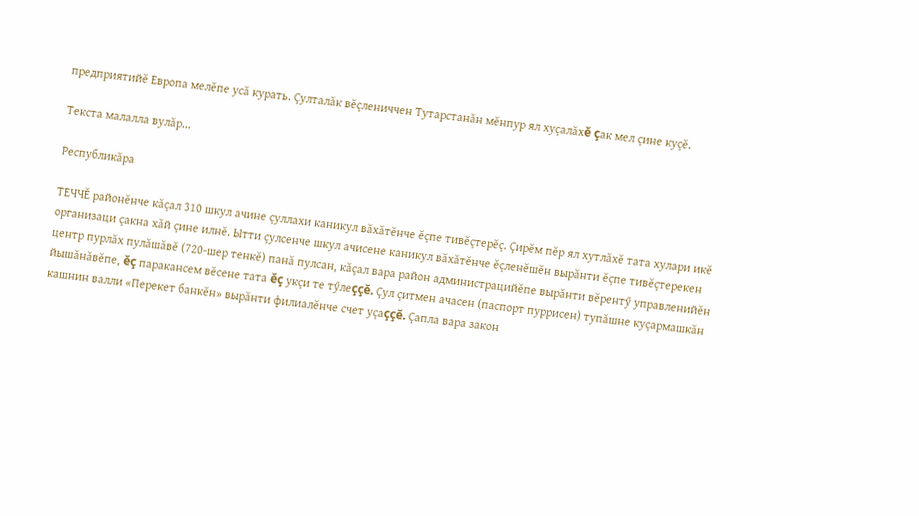предприятийĕ Европа мелĕпе усă курать. Çулталăк вĕçлениччен Тутарстанăн мĕнпур ял хуçалăхĕ çак мел çине куçĕ.

Текста малалла вулăр...

Республикăра

ТЕЧЧĔ районĕнче кăçал 310 шкул ачине çуллахи каникул вăхăтĕнче ĕçпе тивĕçтерĕç. Çирĕм пĕр ял хутлăхĕ тата хулари икĕ организаци çакна хăй çине илнĕ. Ытти çулсенче шкул ачисене каникул вăхăтĕнче ĕçленĕшĕн вырăнти ĕçпе тивĕçтерекен центр пурлăх пулăшăвĕ (720-шер тенкĕ) панă пулсан, кăçал вара район администрацийĕпе вырăнти вĕрентӳ управленийĕн йышăнăвĕпе, ĕç паракансем вĕсене тата ĕç укçи те тӳлеççĕ. Çул çитмен ачасен (паспорт пуррисен) тупăшне куçармашкăн кашнин валли «Перекет банкĕн» вырăнти филиалĕнче счет уçаççĕ. Çапла вара закон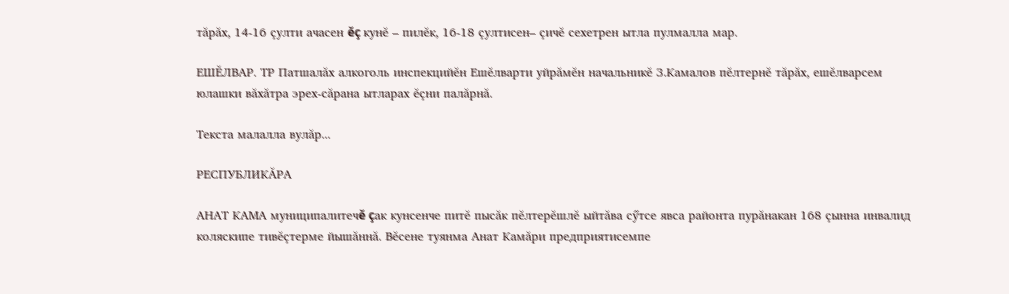тăрăх, 14-16 çулти ачасен ĕç кунĕ – пилĕк, 16-18 çултисен– çичĕ сехетрен ытла пулмалла мар.

ЕШĔЛВАР. ТР Патшалăх алкоголь инспекцийĕн Ешĕлварти уйрăмĕн начальникĕ З.Камалов пĕлтернĕ тăрăх, ешĕлварсем юлашки вăхăтра эрех-сăрана ытларах ĕçни палăрнă.

Текста малалла вулăр...

РЕСПУБЛИКĂРА

АНАТ КАМА муниципалитечĕ çак кунсенче питĕ пысăк пĕлтерĕшлĕ ыйтăва сӳтсе явса районта пурăнакан 168 çынна инвалид коляскипе тивĕçтерме йышăннă. Вĕсене туянма Анат Камăри предприятисемпе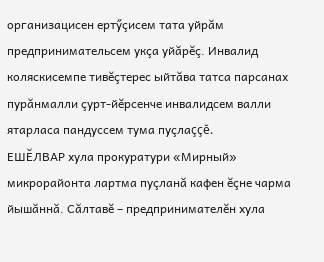организацисен ертӳçисем тата уйрăм предпринимательсем укçа уйăрĕç. Инвалид коляскисемпе тивĕçтерес ыйтăва татса парсанах пурăнмалли çурт-йĕрсенче инвалидсем валли ятарласа пандуссем тума пуçлаççĕ.
ЕШĔЛВАР хула прокуратури «Мирный» микрорайонта лартма пуçланă кафен ĕçне чарма йышăннă. Сăлтавĕ – предпринимателĕн хула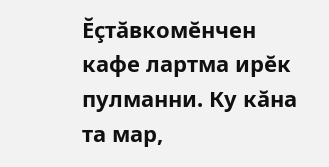Ĕçтăвкомĕнчен кафе лартма ирĕк пулманни. Ку кăна та мар,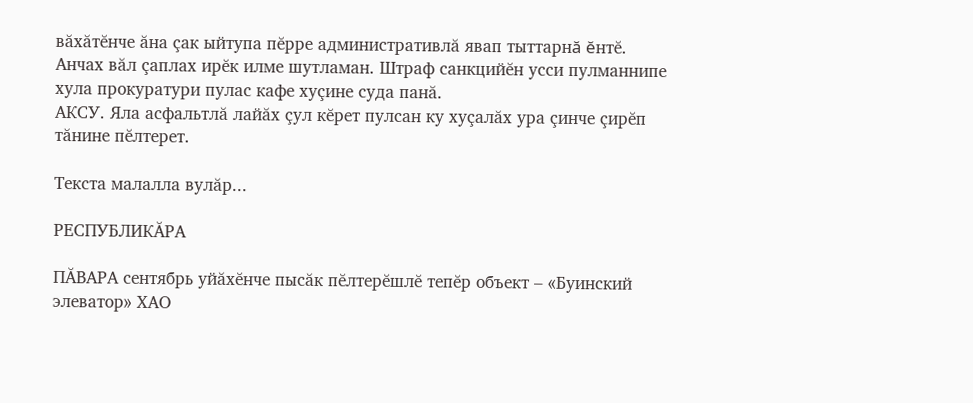вăхăтĕнче ăна çак ыйтупа пĕрре административлă явап тыттарнă ĕнтĕ. Анчах вăл çаплах ирĕк илме шутламан. Штраф санкцийĕн усси пулманнипе хула прокуратури пулас кафе хуçине суда панă.
АКСУ. Яла асфальтлă лайăх çул кĕрет пулсан ку хуçалăх ура çинче çирĕп тăнине пĕлтерет.

Текста малалла вулăр...

РЕСПУБЛИКĂРА

ПĂВАРА сентябрь уйăхĕнче пысăк пĕлтерĕшлĕ тепĕр объект – «Буинский элеватор» ХАО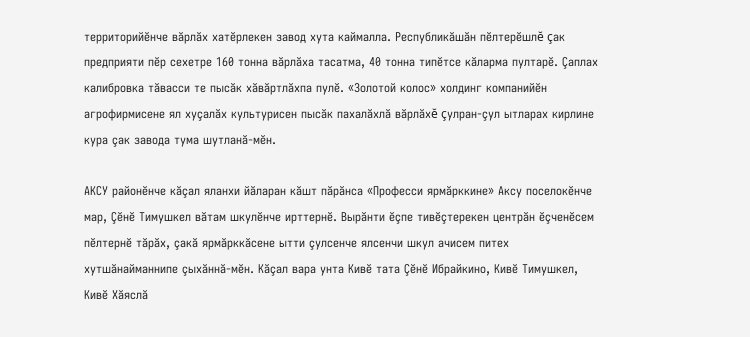территорийĕнче вăрлăх хатĕрлекен завод хута каймалла. Республикăшăн пĕлтерĕшлĕ çак предприяти пĕр сехетре 160 тонна вăрлăха тасатма, 40 тонна типĕтсе кăларма пултарĕ. Çаплах калибровка тăвасси те пысăк хăвăртлăхпа пулĕ. «Золотой колос» холдинг компанийĕн агрофирмисене ял хуçалăх культурисен пысăк пахалăхлă вăрлăхĕ çулран-çул ытларах кирлине кура çак завода тума шутланă-мĕн.

АКСУ районĕнче кăçал яланхи йăларан кăшт пăрăнса «Професси ярмăрккине» Аксу поселокĕнче мар, Çĕнĕ Тимушкел вăтам шкулĕнче ирттернĕ. Вырăнти ĕçпе тивĕçтерекен центрăн ĕçченĕсем пĕлтернĕ тăрăх, çакă ярмăрккăсене ытти çулсенче ялсенчи шкул ачисем питех хутшăнайманнипе çыхăннă-мĕн. Кăçал вара унта Кивĕ тата Çĕнĕ Ибрайкино, Кивĕ Тимушкел, Кивĕ Хăяслă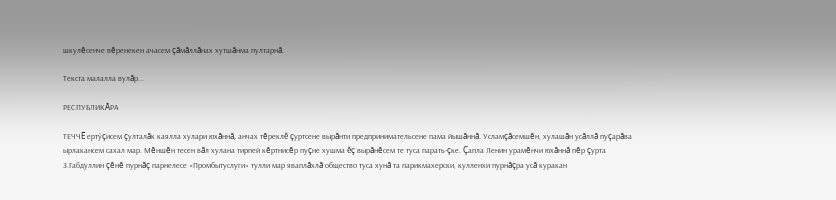шкулĕсенче вĕренекен ачасем çăмăллăнах хутшăнма пултарнă.

Текста малалла вулăр...

РЕСПУБЛИКĂРА

ТЕЧЧĔ ертӳçисем çулталăк каялла хулари юхăннă, анчах тĕреклĕ çуртсене вырăнти предпринимательсене пама йышăннă. Усламçăсемшĕн, хулашăн усăллă пуçарăва ырлакансем сахал мар. Мĕншĕн тесен вăл хулана тирпей кĕртнисĕр пуçне хушма ĕç вырăнĕсем те туса парать-çке. Çапла Ленин урамĕнчи юхăннă пĕр çурта З.Габдуллин çĕнĕ пурнăç парнелесе «Промбытуслуги» тулли мар яваплăхлă общество туса хунă та парикмахерски, кулленхи пурнăçра усă куракан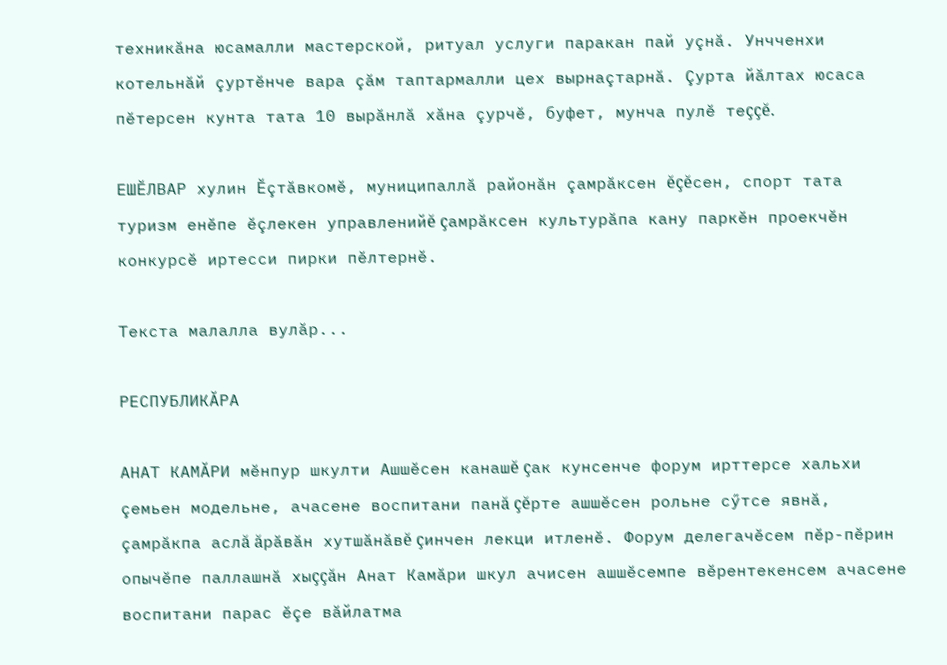техникăна юсамалли мастерской, ритуал услуги паракан пай уçнă. Унчченхи котельнăй çуртĕнче вара çăм таптармалли цех вырнаçтарнă. Çурта йăлтах юсаса пĕтерсен кунта тата 10 вырăнлă хăна çурчĕ, буфет, мунча пулĕ теççĕ.

ЕШĔЛВАР хулин Ĕçтăвкомĕ, муниципаллă районăн çамрăксен ĕçĕсен, спорт тата туризм енĕпе ĕçлекен управленийĕ çамрăксен культурăпа кану паркĕн проекчĕн конкурсĕ иртесси пирки пĕлтернĕ.

Текста малалла вулăр...

РЕСПУБЛИКĂРА

АНАТ КАМĂРИ мĕнпур шкулти Ашшĕсен канашĕ çак кунсенче форум ирттерсе хальхи çемьен модельне, ачасене воспитани панă çĕрте ашшĕсен рольне сӳтсе явнă, çамрăкпа аслă ăрăвăн хутшăнăвĕ çинчен лекци итленĕ. Форум делегачĕсем пĕр-пĕрин опычĕпе паллашнă хыççăн Анат Камăри шкул ачисен ашшĕсемпе вĕрентекенсем ачасене воспитани парас ĕçе вăйлатма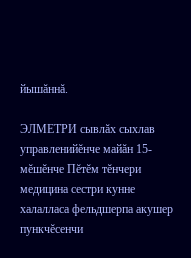йышăннă.

ЭЛМЕТРИ сывлăх сыхлав управленийĕнче майăн 15-мĕшĕнче Пĕтĕм тĕнчери медицина сестри кунне халалласа фельдшерпа акушер пункчĕсенчи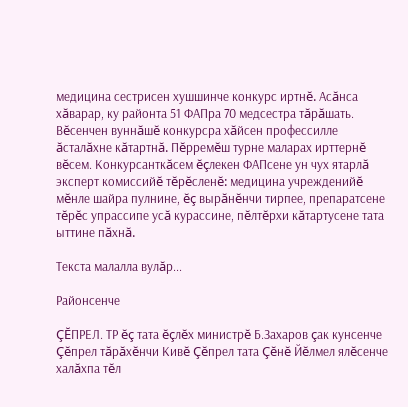медицина сестрисен хушшинче конкурс иртнĕ. Асăнса хăварар, ку районта 51 ФАПра 70 медсестра тăрăшать. Вĕсенчен вуннăшĕ конкурсра хăйсен профессилле ăсталăхне кăтартнă. Пĕрремĕш турне маларах ирттернĕ вĕсем. Конкурсанткăсем ĕçлекен ФАПсене ун чух ятарлă эксперт комиссийĕ тĕрĕсленĕ: медицина учрежденийĕ мĕнле шайра пулнине, ĕç вырăнĕнчи тирпее, препаратсене тĕрĕс упрассипе усă курассине, пĕлтĕрхи кăтартусене тата ыттине пăхнă.

Текста малалла вулăр...

Районсенче

ÇĔПРЕЛ. ТР ĕç тата ĕçлĕх министрĕ Б.Захаров çак кунсенче Çĕпрел тăрăхĕнчи Кивĕ Çĕпрел тата Çĕнĕ Йĕлмел ялĕсенче халăхпа тĕл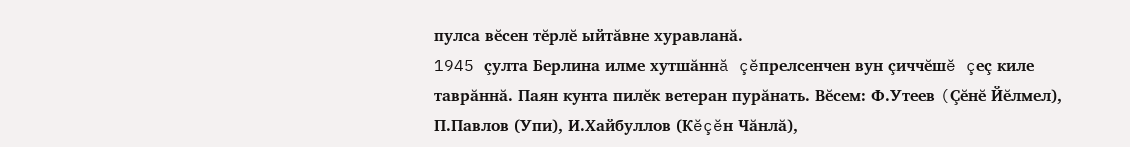пулса вĕсен тĕрлĕ ыйтăвне хуравланă.
1945 çулта Берлина илме хутшăннă çĕпрелсенчен вун çиччĕшĕ çеç киле таврăннă. Паян кунта пилĕк ветеран пурăнать. Вĕсем: Ф.Утеев (Çĕнĕ Йĕлмел), П.Павлов (Упи), И.Хайбуллов (Кĕçĕн Чăнлă),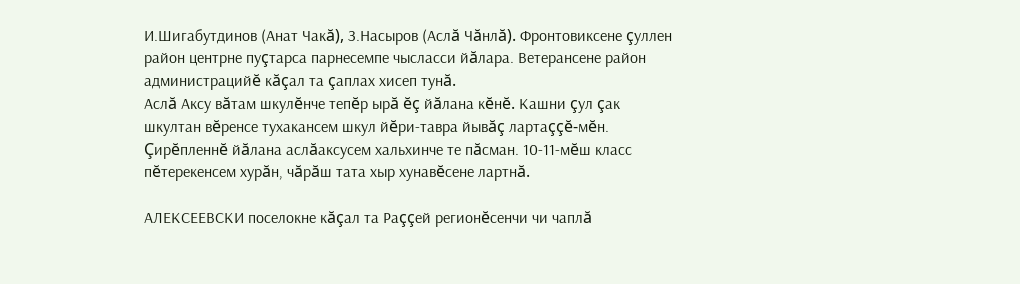И.Шигабутдинов (Анат Чакă), З.Насыров (Аслă Чăнлă). Фронтовиксене çуллен район центрне пуçтарса парнесемпе чысласси йăлара. Ветерансене район администрацийĕ кăçал та çаплах хисеп тунă.
Аслă Аксу вăтам шкулĕнче тепĕр ырă ĕç йăлана кĕнĕ. Кашни çул çак шкултан вĕренсе тухакансем шкул йĕри-тавра йывăç лартаççĕ-мĕн. Çирĕпленнĕ йăлана аслăаксусем хальхинче те пăсман. 10-11-мĕш класс пĕтерекенсем хурăн, чăрăш тата хыр хунавĕсене лартнă.

АЛЕКСЕЕВСКИ поселокне кăçал та Раççей регионĕсенчи чи чаплă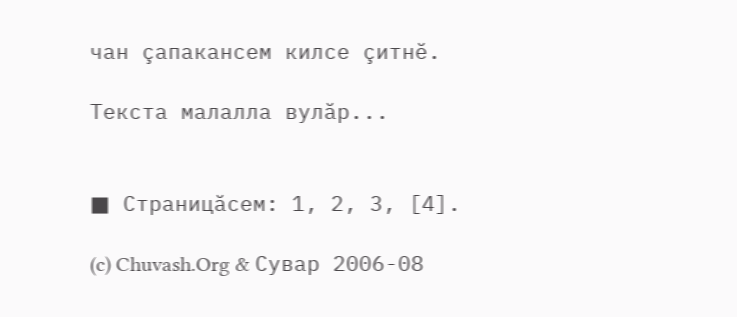чан çапакансем килсе çитнĕ.

Текста малалла вулăр...


■ Страницăсем: 1, 2, 3, [4].

(c) Chuvash.Org & Сувар 2006-08